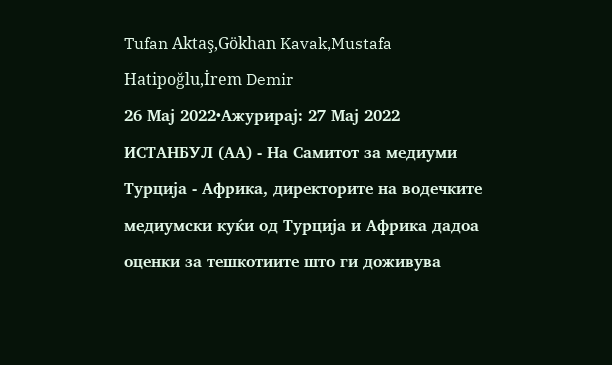Tufan Aktaş,Gökhan Kavak,Mustafa Hatipoğlu,İrem Demir
26 Мај 2022•Ажурирај: 27 Мај 2022
ИСТАНБУЛ (АА) - На Самитот за медиуми Турција - Африка, директорите на водечките медиумски куќи од Турција и Африка дадоа оценки за тешкотиите што ги доживува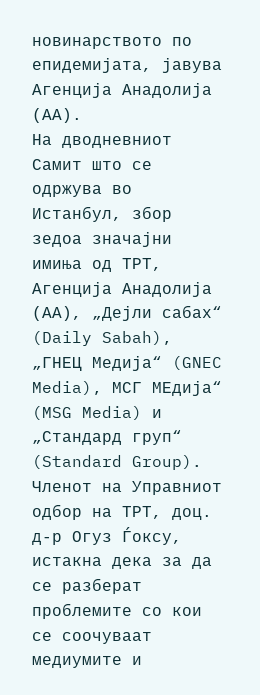новинарството по епидемијата, јавува Агенција Анадолија (АА).
На дводневниот Самит што се одржува во Истанбул, збор зедоа значајни имиња од ТРТ, Агенција Анадолија (АА), „Дејли сабах“ (Daily Sabah), „ГНЕЦ Медија“ (GNEC Media), МСГ МЕдија“ (MSG Media) и „Стандард груп“ (Standard Group).
Членот на Управниот одбор на ТРТ, доц. д-р Огуз Ѓоксу, истакна дека за да се разберат проблемите со кои се соочуваат медиумите и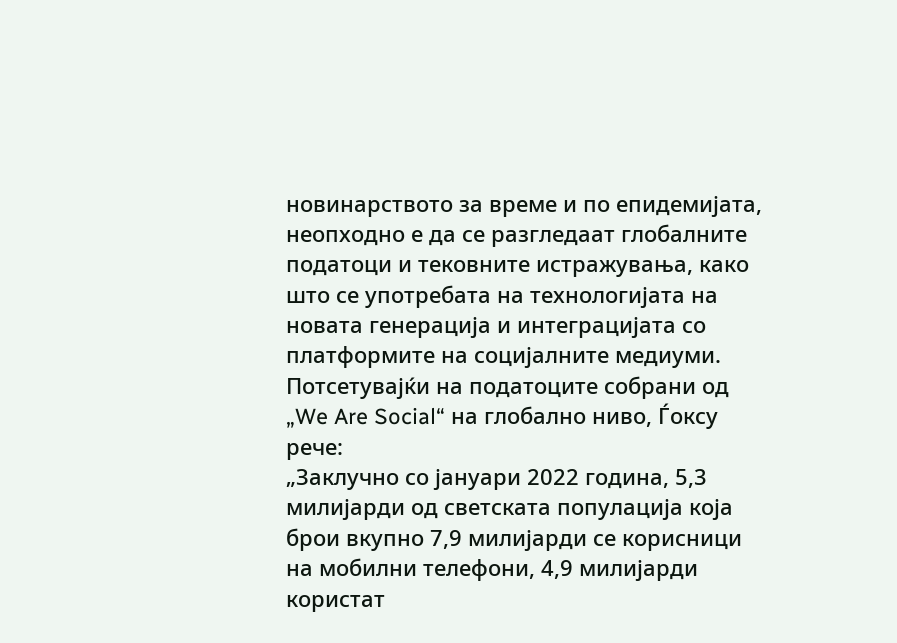новинарството за време и по епидемијата, неопходно е да се разгледаат глобалните податоци и тековните истражувања, како што се употребата на технологијата на новата генерација и интеграцијата со платформите на социјалните медиуми.
Потсетувајќи на податоците собрани од „We Are Social“ на глобално ниво, Ѓоксу рече:
„Заклучно со јануари 2022 година, 5,3 милијарди од светската популација која брои вкупно 7,9 милијарди се корисници на мобилни телефони, 4,9 милијарди користат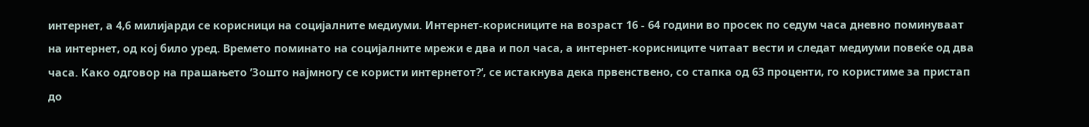интернет, а 4,6 милијарди се корисници на социјалните медиуми. Интернет-корисниците на возраст 16 - 64 години во просек по седум часа дневно поминуваат на интернет, од кој било уред. Времето поминато на социјалните мрежи е два и пол часа, а интернет-корисниците читаат вести и следат медиуми повеќе од два часа. Како одговор на прашањето ’Зошто најмногу се користи интернетот?‘, се истакнува дека првенствено, со стапка од 63 проценти, го користиме за пристап до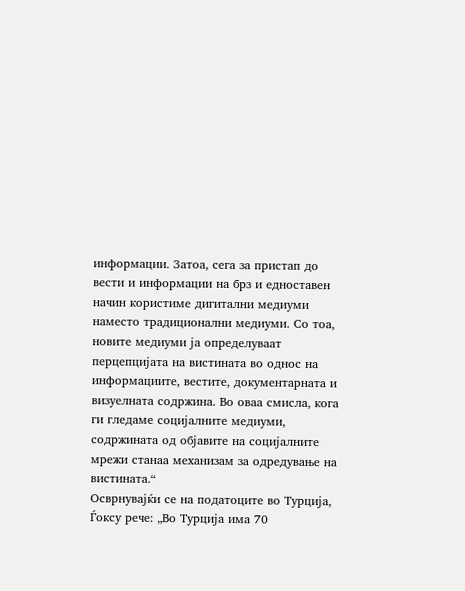информации. Затоа, сега за пристап до вести и информации на брз и едноставен начин користиме дигитални медиуми наместо традиционални медиуми. Со тоа, новите медиуми ја определуваат перцепцијата на вистината во однос на информациите, вестите, документарната и визуелната содржина. Во оваа смисла, кога ги гледаме социјалните медиуми, содржината од објавите на социјалните мрежи станаа механизам за одредување на вистината.“
Осврнувајќи се на податоците во Турција, Ѓоксу рече: „Во Турција има 70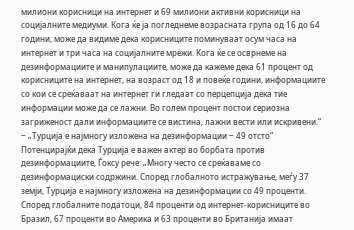милиони корисници на интернет и 69 милиони активни корисници на социјалните медиуми. Кога ќе ја погледнеме возрасната група од 16 до 64 години, може да видиме дека корисниците поминуваат осум часа на интернет и три часа на социјалните мрежи. Кога ќе се осврнеме на дезинформациите и манипулациите, може да кажеме дека 61 процент од корисниците на интернет, на возраст од 18 и повеќе години, информациите со кои се среќаваат на интернет ги гледаат со перцепција дека тие информации може да се лажни. Во голем процент постои сериозна загриженост дали информациите се вистина, лажни вести или искривени.“
‒ „Турција е најмногу изложена на дезинформации ‒ 49 отсто“
Потенцирајќи дека Турција е важен актер во борбата против дезинформациите, Ѓоксу рече: „Многу често се среќаваме со дезинформациски содржини. Според глобалното истражување, меѓу 37 земји, Турција е најмногу изложена на дезинформации со 49 проценти. Според глобалните податоци, 84 проценти од интернет-корисниците во Бразил, 67 проценти во Америка и 63 проценти во Британија имаат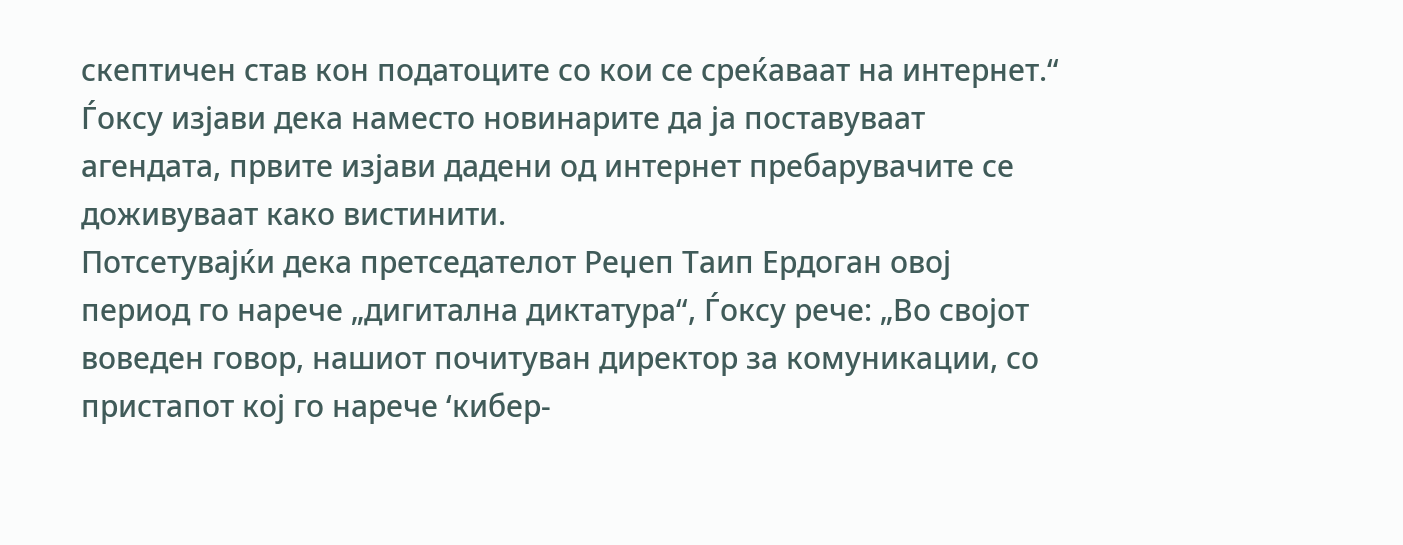скептичен став кон податоците со кои се среќаваат на интернет.“
Ѓоксу изјави дека наместо новинарите да ја поставуваат агендата, првите изјави дадени од интернет пребарувачите се доживуваат како вистинити.
Потсетувајќи дека претседателот Реџеп Таип Ердоган овој период го нарече „дигитална диктатура“, Ѓоксу рече: „Во својот воведен говор, нашиот почитуван директор за комуникации, со пристапот кој го нарече ‘кибер-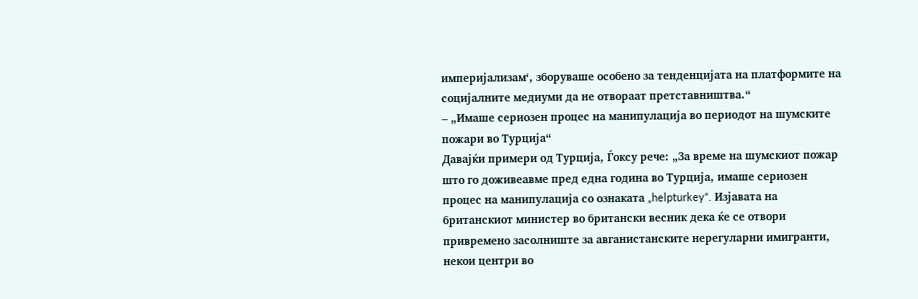империјализам‘, зборуваше особено за тенденцијата на платформите на социјалните медиуми да не отвораат претставништва.“
‒ „Имаше сериозен процес на манипулација во периодот на шумските пожари во Турција“
Давајќи примери од Турција, Ѓоксу рече: „За време на шумскиот пожар што го доживеавме пред една година во Турција, имаше сериозен процес на манипулација со ознаката „helpturkey“. Изјавата на британскиот министер во британски весник дека ќе се отвори привремено засолниште за авганистанските нерегуларни имигранти, некои центри во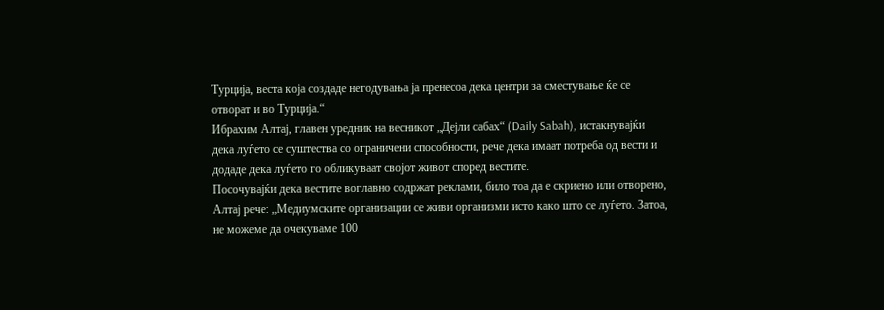Турција, веста која создаде негодувања ја пренесоа дека центри за сместување ќе се отворат и во Турција.“
Ибрахим Алтај, главен уредник на весникот „Дејли сабах“ (Daily Sabah), истакнувајќи дека луѓето се суштества со ограничени способности, рече дека имаат потреба од вести и додаде дека луѓето го обликуваат својот живот според вестите.
Посочувајќи дека вестите воглавно содржат реклами, било тоа да е скриено или отворено, Алтај рече: „Медиумските организации се живи организми исто како што се луѓето. Затоа, не можеме да очекуваме 100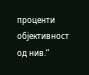проценти објективност од нив.“